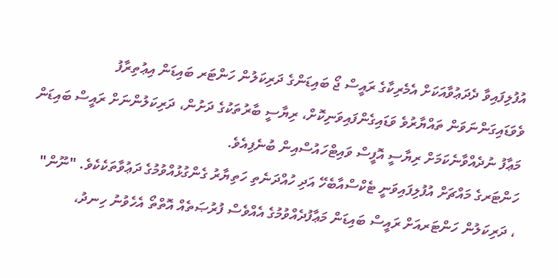އުފުލިފައިވާ ދެދަޢުވާއަކަށް އެމެރިކާގެ ރައީސް ޖޯ ބައިޑަންގެ ދަރިކަލުން ހަންޓަރ ބައިޑަން އިޢުތިރާފު ވެވަޑައިގަންނަވަން ތައްޔާރުވެ ވަޑައިގެންފައިވަނިކޮށް، ރިޔާސީ ބާރުތަކުގެ ދަށުން، ދަރިކަލުންނަށް ރައީސް ބައިޑަން މަޢާފު ނުދެއްވާނެކަމަށް ރިޔާސީ އޮފީސް ވައިޓްހައުސްއިން ބުނެފިއެވެ.
ހަންޓަރގެ މައްޗަށް އުފުލިފައިވަނީ ޓެކްސްއާބެހޭ އަދި ހުއްދަނެތި ހަތިޔާރު ގެންގުޅުއްވުމުގެ ދަޢުވާތަކެކެވެ. "ނޫން" ، ދަރިކަލުން ހަންޓަރއަށް ރައީސް ބައިޑަން މަޢާފުދެއްވުމުގެ އެއްވެސް ފުރުޞަތެއް އޮތްތޯ އެހެވުނު ހިނދު،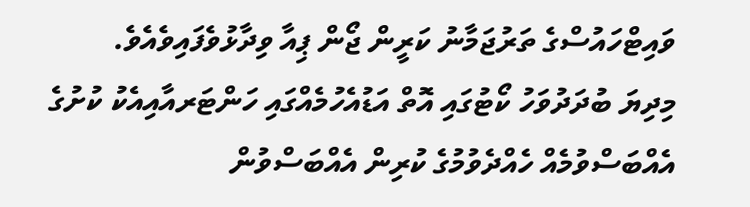ވައިޓްހައުސްގެ ތަރުޖަމާނު ކަރީން ޖޯން ޕިއާ ވިދާޅުވެފައިވެއެވެ.
މިދިޔަ ބުދަދުވަހު ކޯޓުގައި އޮތް އަޑުއެހުމެއްގައި ހަންޓަރއާއިއެކު ކުށުގެ އެއްބަސްވުމެއް ހެއްދެވުމުގެ ކުރިން އެއްބަސްވުން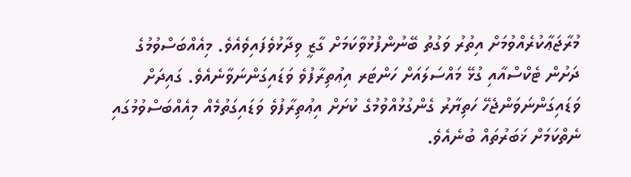މުރާޖަޢާކުރެއްވުމަށް އިތުރު ވަގުތު ބޭނުންފުޅުވާކަމަށް ގާޒީ ވިދާޅުވެފައިވެއެވެ. މިއެއްބަސްވުމުގެ ދަށުން ޓެކްސްއާއި ގުޅޭ މައްސަލައަށް ހަންޓަރ އިޢުތިރާފުވެ ވަޑައިގަންނަވާނެއެވެ. ގައިދަށް ވަޑައިގަންނަވަންޖެހޭ ހަތިޔާރު ގެންގުޅުއްވުމުގެ ކުށަށް އިޢުތިރާފުވެ ވަޑައިގަތުމެއް މިއެއްބަސްވުމުގައި ނެތްކަމަށް ޚަބަރުތައް ބުނެއެވެ.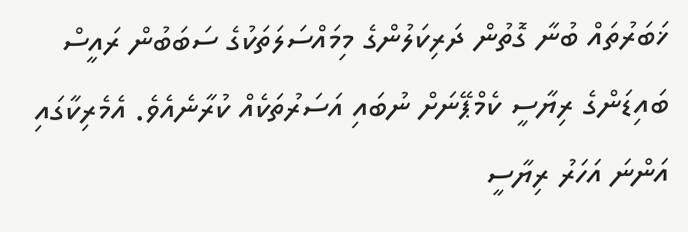ޚަބަރުތައް ބުނާ ގޮތުން ދަރިކަލުންގެ މިމައްސަލަތަކުގެ ސަބަބުން ރައީސް ބައިޑަންގެ ރިޔާސީ ކެމްޕޭނަށް ނުބައި އަސަރުތަކެއް ކުރާނެއެވެ. އެމެރިކާގައި އަންނަ އަހަރު ރިޔާސީ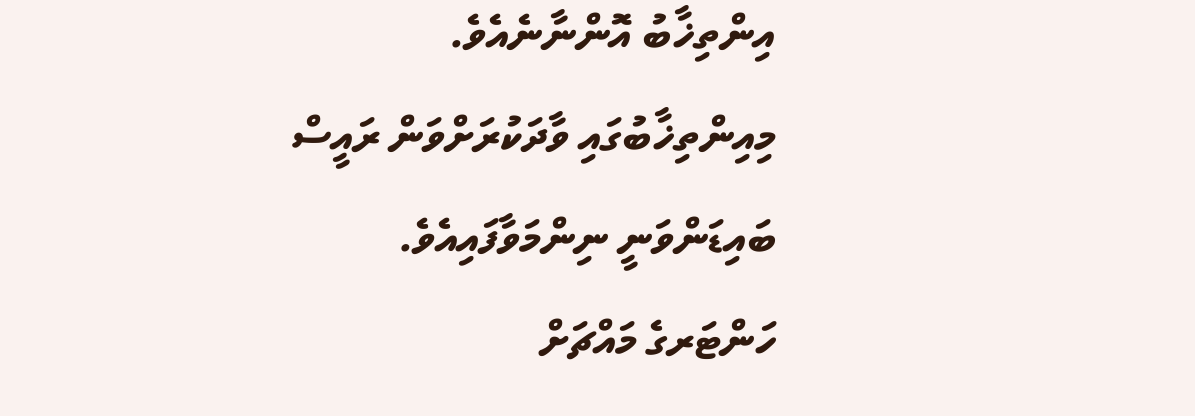އިންތިޚާބު އޮންނާނެއެވެ. މިއިންތިޚާބުގައި ވާދަކުރަށްވަން ރައީސް ބައިޑަންވަނީ ނިންމަވާފައިއެވެ.
ހަންޓަރގެ މައްޗަށް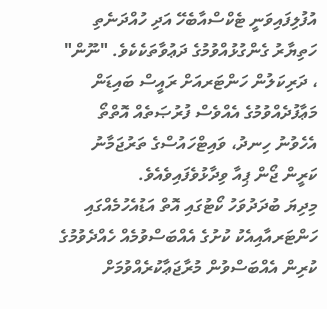އުފުލިފައިވަނީ ޓެކްސްއާބެހޭ އަދި ހުއްދަނެތި ހަތިޔާރު ގެންގުޅުއްވުމުގެ ދަޢުވާތަކެކެވެ. "ނޫން" ، ދަރިކަލުން ހަންޓަރއަށް ރައީސް ބައިޑަން މަޢާފުދެއްވުމުގެ އެއްވެސް ފުރުޞަތެއް އޮތްތޯ އެހެވުނު ހިނދު، ވައިޓްހައުސްގެ ތަރުޖަމާނު ކަރީން ޖޯން ޕިއާ ވިދާޅުވެފައިވެއެވެ.
މިދިޔަ ބުދަދުވަހު ކޯޓުގައި އޮތް އަޑުއެހުމެއްގައި ހަންޓަރއާއިއެކު ކުށުގެ އެއްބަސްވުމެއް ހެއްދެވުމުގެ ކުރިން އެއްބަސްވުން މުރާޖަޢާކުރެއްވުމަށް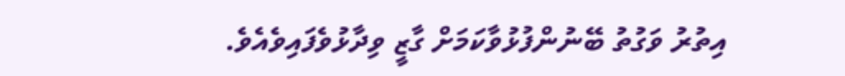އިތުރު ވަގުތު ބޭނުންފުޅުވާކަމަށް ގާޒީ ވިދާޅުވެފައިވެއެވެ.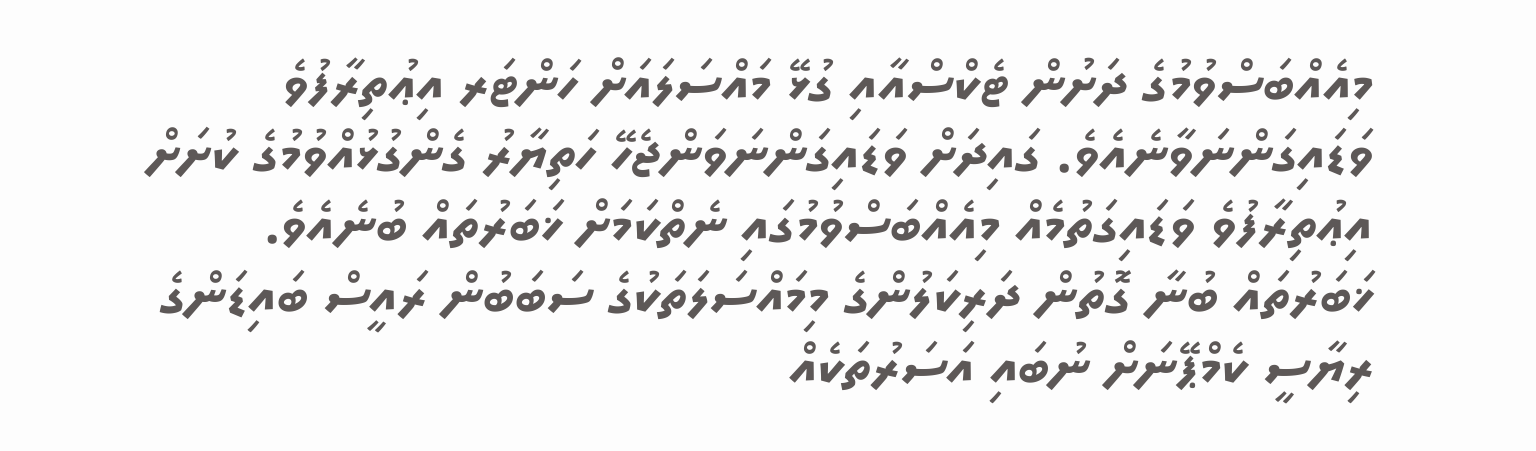މިއެއްބަސްވުމުގެ ދަށުން ޓެކްސްއާއި ގުޅޭ މައްސަލައަށް ހަންޓަރ އިޢުތިރާފުވެ ވަޑައިގަންނަވާނެއެވެ. ގައިދަށް ވަޑައިގަންނަވަންޖެހޭ ހަތިޔާރު ގެންގުޅުއްވުމުގެ ކުށަށް އިޢުތިރާފުވެ ވަޑައިގަތުމެއް މިއެއްބަސްވުމުގައި ނެތްކަމަށް ޚަބަރުތައް ބުނެއެވެ.
ޚަބަރުތައް ބުނާ ގޮތުން ދަރިކަލުންގެ މިމައްސަލަތަކުގެ ސަބަބުން ރައީސް ބައިޑަންގެ ރިޔާސީ ކެމްޕޭނަށް ނުބައި އަސަރުތަކެއް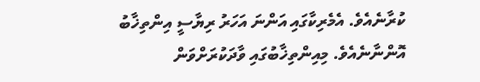ކުރާނެއެވެ. އެމެރިކާގައި އަންނަ އަހަރު ރިޔާސީ އިންތިޚާބު އޮންނާނެއެވެ. މިއިންތިޚާބުގައި ވާދަކުރަށްވަން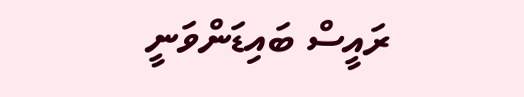ރައީސް ބައިޑަންވަނީ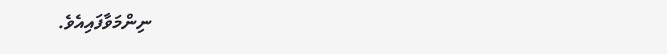ނިންމަވާފައިއެވެ.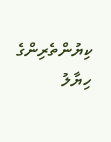ކިޔުންތެރިންގެ ހިޔާލު